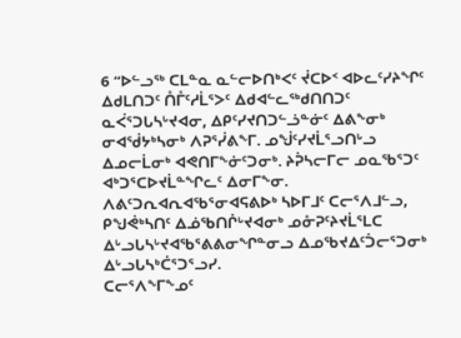6 “ᐅᓪᓗᖅ ᑕᒪᓐᓇ ᓇᓪᓕᐅᑎᒃᐸᑦ ᔫᑕᐅᑉ ᐊᐅᓚᑦᓯᔨᖏᑦ ᐃᑯᒪᑎᑐᑦ ᑍᒤᑦᓱᒫᕐᐳᑦ ᐃᑯᐊᓪᓚᖅᑯᑎᑎᑐᑦ ᓇᐹᕐᑐᒐᓴᒡᔪᐊᓂ, ᐃᑭᑦᓯᔪᑎᑐᓪᓘᓐᓃᑦ ᐃᕕᖕᓂᒃ ᓂᐊᖂᔭᒃᓴᓂᒃ ᐱᕈᕐᓰᕕᖕᒥ. ᓄᖒᑦᓯᔪᒫᕐᓗᑎᒡᓗ ᐃᓄᓕᒫᓂᒃ ᐊᕙᑎᒥᖕᓃᑦᑐᓂᒃ. ᔨᕉᓴᓕᒥᓕ ᓄᓇᖃᕐᑐᑦ ᐊᒃᑐᕐᑕᐅᔪᒫᓐᖏᓚᑦ ᐃᓂᒥᖕᓂ.
ᐱᕕᑦᑐᕆᐊᕆᐊᖃᕐᓂᐊᕋᕕᐅᒃ ᓴᐅᒥᒧᑦ ᑕᓕᕐᐱᒧᓪᓗ, ᑭᖑᕚᒃᓴᑎᑦ ᐃᓅᖃᑎᒌᒡᔪᐊᓂᒃ ᓄᓁᕈᑦᔨᔪᒫᕐᒪᑕ ᐃᒡᓗᒐᓴᒡᔪᐊᖃᕐᕕᕕᓂᖏᓐᓂᓗ ᐃᓄᖃᔪᐃᑦᑑᓕᕐᑐᓂᒃ ᐃᒡᓗᒐᓴᒃᑖᕐᑐᕐᓗᓯ.
ᑕᓕᕐᐱᖕᒥᖕᓄᑦ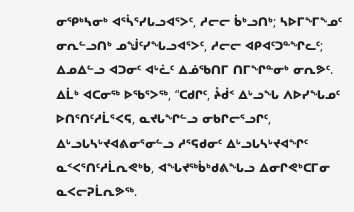ᓂᕿᒃᓴᓂᒃ ᐊᕐᓵᕐᓯᒐᓗᐊᕐᐳᑦ, ᓱᓕᓕ ᑳᒃᓗᑎᒃ; ᓴᐅᒥᖕᒥᖕᓄᑦ ᓂᕆᓪᓗᑎᒃ ᓄᖒᑦᓯᖓᓗᐊᕐᐳᑦ, ᓱᓕᓕ ᐊᑭᐊᑦᑐᓐᖏᓚᑦ; ᐃᓄᐃᓪᓗ ᐊᑐᓂᑦ ᐊᒡᓛᑦ ᐃᓅᖃᑎᒥ ᑎᒥᖏᓐᓂᒃ ᓂᕆᕗᑦ.
ᐃᒫᒃ ᐊᑕᓂᖅ ᐅᖃᕐᐳᖅ, “ᑕᑯᒋᑦ, ᔧᑰᑉ ᐃᒡᓗᖓ ᐱᐅᓯᖓᓄᑦ ᐅᑎᕐᑎᑦᓱᒫᕐᐸᕋ, ᓇᔪᒐᖏᓪᓗ ᓂᑲᒋᓕᕐᓗᒋᑦ, ᐃᒡᓗᒐᓴᒡᔪᐊᕕᓂᕐᓂᓪᓗ ᓱᕐᕋᑯᓂᑦ ᐃᒡᓗᒐᓴᒡᔪᐊᖏᑦ ᓇᑉᐸᕐᑎᑦᓱᒫᕆᕙᒃᑲ, ᐊᖓᔪᖅᑳᒃᑯᕕᖓᓗ ᐃᓂᒋᕙᒃᑕᒥᓂ ᓇᐸᓕᕈᒫᕆᕗᖅ.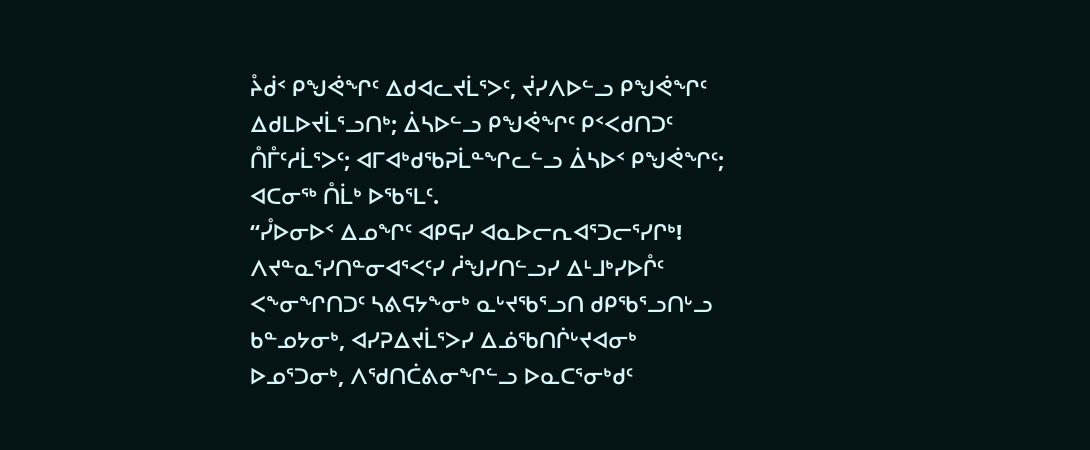ᔧᑰᑉ ᑭᖑᕚᖏᑦ ᐃᑯᐊᓚᔪᒫᕐᐳᑦ, ᔫᓯᐱᐅᓪᓗ ᑭᖑᕚᖏᑦ ᐃᑯᒪᐅᔪᒫᕐᓗᑎᒃ; ᐄᓴᐅᓪᓗ ᑭᖑᕚᖏᑦ ᑭᑉᐸᑯᑎᑐᑦ ᑍᒤᑦᓱᒫᕐᐳᑦ; ᐊᒥᐊᒃᑯᖃᕈᒫᓐᖏᓚᓪᓗ ᐄᓴᐅᑉ ᑭᖑᕚᖏᑦ; ᐊᑕᓂᖅ ᑍᒫᒃ ᐅᖃᕐᒪᑦ.
“ᓮᐅᓂᐅᑉ ᐃᓄᖏᑦ ᐊᑭᕋᓯ ᐊᓇᐅᓕᕆᐊᕐᑐᓕᕐᓯᒋᒃ! ᐱᔪᓐᓇᕐᓯᑎᓐᓂᐊᕐᐸᑦᓯ ᓲᖑᓯᑎᓪᓗᓯ ᐃᒻᒧᒃᓯᐅᒊᑦ ᐸᖕᓂᖏᑎᑐᑦ ᓴᕕᕋᔭᖕᓂᒃ ᓇᒡᔪᖃᕐᓗᑎ ᑯᑭᖃᕐᓗᑎᒡᓗ ᑲᓐᓄᔭᓂᒃ, ᐊᓯᕈᐃᔪᒫᕐᐳᓯ ᐃᓅᖃᑎᒌᒡᔪᐊᓂᒃ ᐅᓄᕐᑐᓂᒃ, ᐱᖁᑎᑖᕕᓂᖏᓪᓗ ᐅᓇᑕᕐᓂᒃᑯᑦ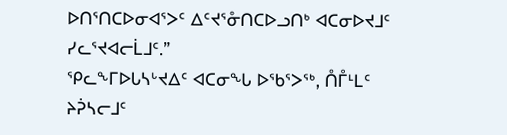ᐅᑎᕐᑎᑕᐅᓂᐊᕐᐳᑦ ᐃᑦᔪᕐᓁᑎᑕᐅᓗᑎᒃ ᐊᑕᓂᐅᔪᒧᑦ ᓯᓚᕐᔪᐊᓕᒫᒧᑦ.”
ᕿᓚᖕᒥᐅᒐᓴᒡᔪᐃᑦ ᐊᑕᓂᖓ ᐅᖃᕐᐳᖅ, ᑍᒤᒻᒪᑦ ᔨᕉᓴᓕᒧᑦ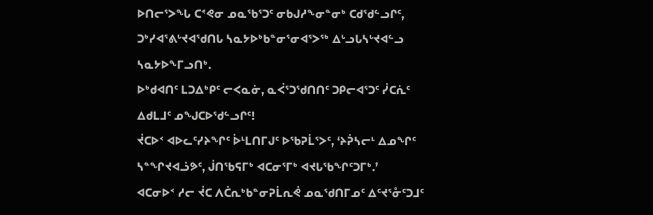ᐅᑎᓕᕐᐳᖓ ᑕᕝᕙᓂ ᓄᓇᖃᕐᑐᑦ ᓂᑲᒍᓱᖕᓂᓐᓂᒃ ᑕᑯᖁᓪᓗᒋᑦ, ᑐᒃᓯᐊᕐᕕᒡᔪᐊᖁᑎᒐ ᓴᓇᔭᐅᒃᑲᓐᓂᕐᓂᐊᕐᐳᖅ ᐃᒡᓗᒐᓴᒡᔪᐊᓪᓗ ᓴᓇᔭᐅᖕᒥᓗᑎᒃ.
ᐅᒃᑯᐊᑎᑦ ᒪᑐᐃᒃᑭᑦ ᓕᐸᓇᓃ, ᓇᐹᕐᑐᖁᑎᑎᑦ ᑐᑭᓕᐊᕐᑐᑦ ᓰᑕᕇᑦ ᐃᑯᒪᒧᑦ ᓄᖑᑕᐅᖁᓪᓗᒋᑦ!
ᔫᑕᐅᑉ ᐊᐅᓚᑦᓯᔨᖏᑦ ᐆᒻᒪᑎᒥᒍᑦ ᐅᖃᕈᒫᕐᐳᑦ, ‘ᔨᕉᓴᓕᒻ ᐃᓄᖏᑦ ᓴᓐᖏᔪᐊᓘᕗᑦ, ᒎᑎᖃᕋᒥᒃ ᐊᑕᓂᕐᒥᒃ ᐊᔪᒐᖃᖏᑦᑐᒥᒃ.’
ᐊᑕᓂᐅᑉ ᓱᓕ ᔫᑕ ᐱᑖᕆᒃᑲᓐᓂᕈᒫᕆᕚ ᓄᓇᖁᑎᒥᓄᑦ ᐃᑦᔪᕐᓁᑦᑐᒧᑦ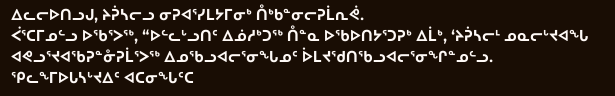ᐃᓚᓕᐅᑎᓗᒍ, ᔨᕉᓴᓕᓗ ᓂᕈᐊᕐᓯᒪᔭᒥᓂᒃ ᑍᒃᑲᓐᓂᓕᕈᒫᕆᕚ.
ᐹᕐᑕᒥᓄᓪᓗ ᐅᖃᕐᐳᖅ, “ᐅᓪᓚᒡᓗᑎᑦ ᐃᓅᓱᒃᑐᖅ ᑍᓐᓇ ᐅᖃᐅᑎᔭᕐᑐᕈᒃ ᐃᒫᒃ, ‘ᔨᕉᓴᓕᒻ ᓄᓇᓕᒡᔪᐊᖓ ᐊᕙᓗᕐᔪᐊᖃᕈᓐᓁᕈᒫᕐᐳᖅ ᐃᓄᖃᓗᐊᓕᕐᓂᖓᓄᑦ ᐆᒪᔪᖁᑎᖃᓗᐊᓕᕐᓂᖏᓐᓄᓪᓗ.
ᕿᓚᖕᒥᐅᒐᓴᒡᔪᐃᑦ ᐊᑕᓂᖓᑦᑕ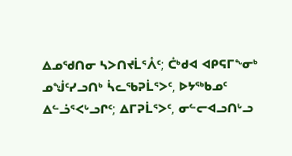ᐃᓄᖁᑎᓂ ᓴᐳᑎᔪᒫᕐᐰᑦ; ᑖᒃᑯᐊ ᐊᑭᕋᒥᖕᓂᒃ ᓄᖒᑦᓯᓗᑎᒃ ᓵᓚᖃᕈᒫᕐᐳᑦ, ᐅᔭᖅᑲᓄᑦ ᐃᓪᓘᕐᐸᒡᓗᒋᑦ; ᐃᒥᕈᒫᕐᐳᑦ, ᓂᓪᓕᐊᓗᑎᒡᓗ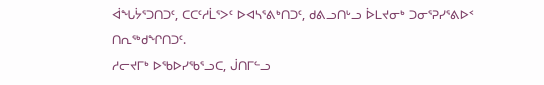ᐋᖓᔮᕐᑐᑎᑐᑦ, ᑕᑕᑦᓱᒫᕐᐳᑦ ᐅᐊᓴᕐᕕᒃᑎᑐᑦ, ᑯᕕᓗᑎᒡᓗ ᐆᒪᔪᓂᒃ ᑐᓂᕐᕈᓯᕐᕕᐅᑉ ᑎᕆᖅᑯᖏᑎᑐᑦ.
ᓱᓕᔪᒥᒃ ᐅᖃᐅᓯᖃᕐᓗᑕ, ᒎᑎᒥᓪᓗ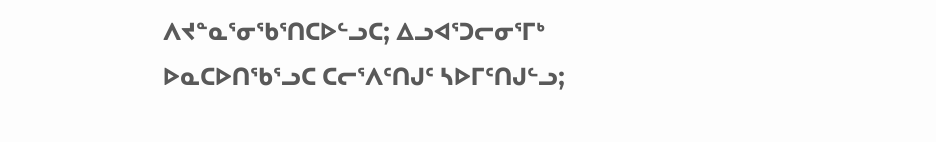ᐱᔪᓐᓇᕐᓂᖃᕐᑎᑕᐅᓪᓗᑕ; ᐃᓗᐊᕐᑐᓕᓂᕐᒥᒃ ᐅᓇᑕᐅᑎᖃᕐᓗᑕ ᑕᓕᕐᐱᑦᑎᒍᑦ ᓴᐅᒥᑦᑎᒍᓪᓗ;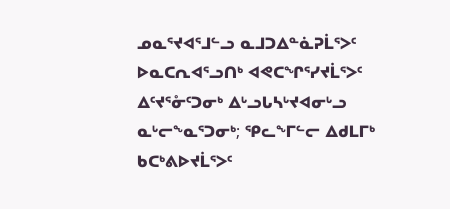ᓄᓇᕐᔪᐊᕐᒧᓪᓗ ᓇᒧᑐᐃᓐᓈᕈᒫᕐᐳᑦ ᐅᓇᑕᕆᐊᕐᓗᑎᒃ ᐊᕙᑕᖏᕐᓯᔪᒫᕐᐳᑦ ᐃᑦᔪᕐᓁᑦᑐᓂᒃ ᐃᒡᓗᒐᓴᒡᔪᐊᓂᒡᓗ ᓇᒡᓕᖕᓇᕐᑐᓂᒃ; ᕿᓚᖕᒥᓪᓕ ᐃᑯᒪᒥᒃ ᑲᑕᒃᕕᐅᔪᒫᕐᐳᑦ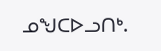ᓄᖑᑕᐅᓗᑎᒃ.